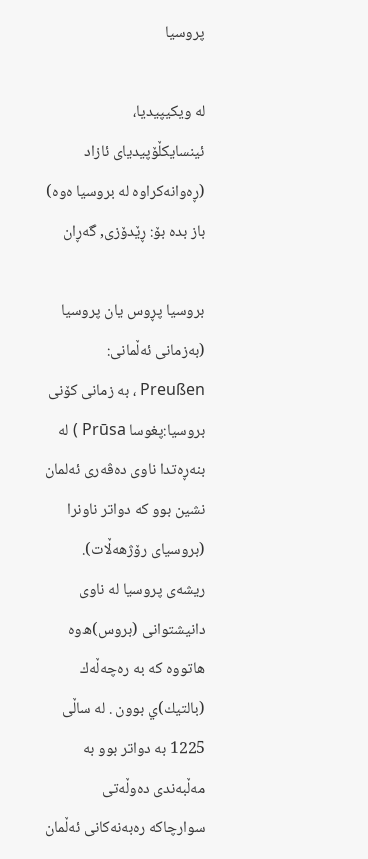پروسیا

لە ویکیپیدیا، ئینسایکڵۆپیدیای ئازاد
(ڕەوانەکراوە لە بروسيا ەوە)
باز بدە بۆ: ڕێدۆزی, گەڕان

بروسيا پڕوس يان پروسيا (به‌زمانى ئه‌ڵمانى: Preußen ، به‌ زمانى كۆنى بروسيا:پغوسا Prūsa ) له‌ بنه‌ڕه‌تدا ناوى ده‌ڤه‌رى ئه‌لمان نشين بوو كه‌ دواتر ناونرا (بروسياى رۆژهه‌ڵات). ريشه‌ى پروسيا له‌ ناوى دانيشتوانى (بروس‌)ه‌وه‌ ‌ هاتووه كه‌ به‌ ره‌چه‌ڵه‌ك (با‌لتيك)ي بوون . له‌ ساڵى 1225 به‌ دواتر بوو به‌ مه‌ڵبه‌ندى ده‌وڵه‌تى‌ سوارچاكه‌ ره‌به‌نه‌كانى ئه‌ڵمان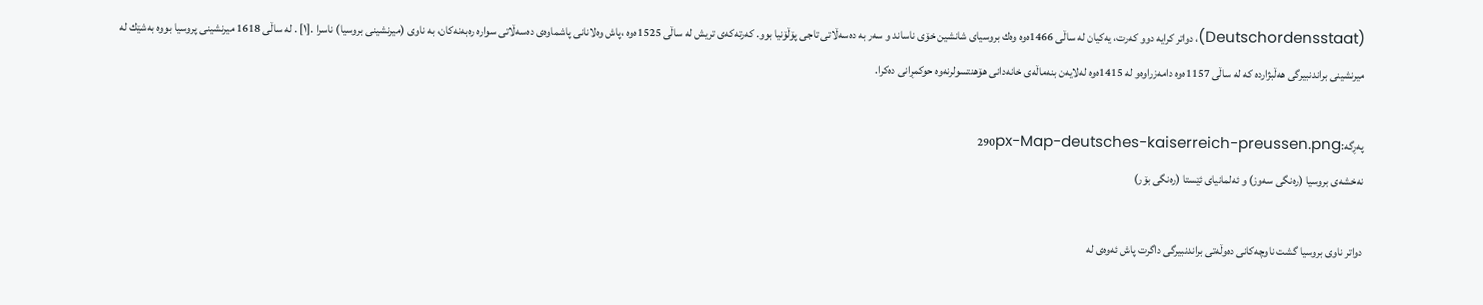(Deutschordensstaat)، دواتر كرايه‌ دوو كه‌رت، يه‌كيان له‌ ساڵى 1466ه‌وه‌ وه‌ك بروسياى شانشين خۆى ناساند و‌ سه‌ر به‌ ده‌سه‌ڵاتى تاجى پۆڵۆنيا بوو. كه‌رته‌كه‌ى تريش له‌ ساڵى 1525ه‌وه‌ ،پاش وه‌لانانى پاشماوه‌ى ده‌سه‌ڵاتى سواره‌ ره‌به‌نه‌كان، به‌ ناوى (ميرنشينى بروسيا) ناسرا .[١] . له‌ ساڵى 1618 ميرنشينى پروسيا بووه‌ به‌شێك له‌ ميرنشينى براندنبيرگى هه‌ڵبژارده كه‌ له‌ ساڵى 1157ه‌وه دامه‌زراوه‌و له‌ 1415ه‌وه‌‌ له‌لايه‌ن بنه‌ماڵه‌ى خانه‌دانى هۆهنتسولرنه‌وه‌ حوكمڕانى ده‌كرا.

پەڕگە:290px-Map-deutsches-kaiserreich-preussen.png
نه‌خشه‌ى بروسيا (ره‌نگى سه‌وز) و ئه‌لمانياى ئێستا (ره‌نگى بۆر)

دواتر ناوى بروسيا گشت ناوچه‌كانى ده‌وڵه‌تى براندنبيرگى داگرت پاش ئه‌وه‌ى له‌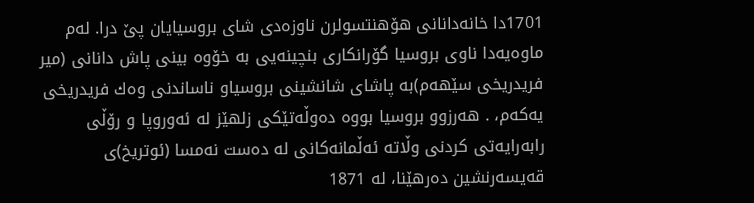1701دا خانه‌دانانى هۆهنتسولرن ناوزه‌دى شاى بروسيايان پێ درا. له‌م ماوه‌يه‌دا ناوى بروسيا گۆرانكارى بنچينه‌يى به‌ خۆوه‌ بينى پاش دانانى (مير فريدريخى سێهه‌م)به‌ پاشاى شانشينى بروسياو ناساندنى وه‌ك فريدريخى يه‌كه‌م، . هه‌رزوو بروسيا بووه ده‌وڵه‌تێكى‌ زلهێز له‌ ئه‌وروپا و رۆڵى رابه‌رايه‌تى كردنى وڵاته‌ ئه‌ڵمانه‌كانى له‌ ده‌ست نه‌مسا (ئوتريخ)ى قه‌يسه‌رنشين ده‌رهێنا، له‌ 1871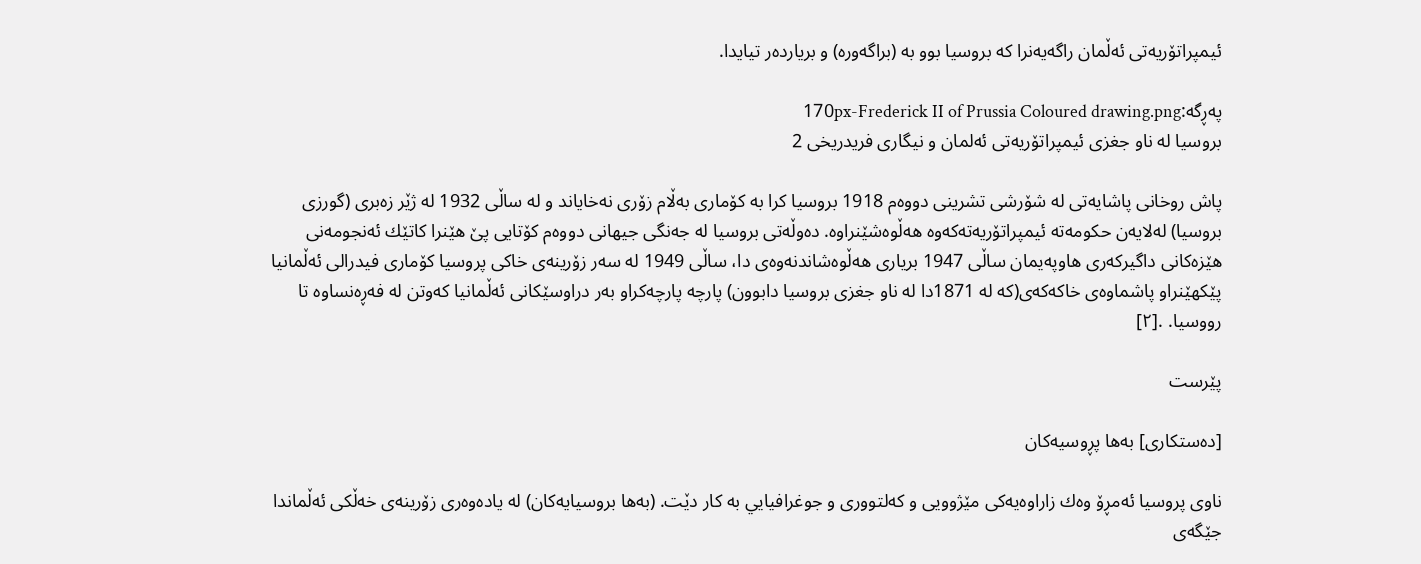ئيمپراتۆريه‌تى ئه‌ڵمان راگه‌يه‌نرا كه‌ بروسيا بوو به‌ (براگه‌وره‌) و بريارده‌ر تيايدا.

پەڕگە:170px-Frederick II of Prussia Coloured drawing.png
بروسيا له‌ ناو جغزى ئيمپراتۆريه‌تى ئه‌لمان و نيگارى فريدريخى 2

پاش روخانى پاشايه‌تى له‌ شۆرشى تشرينى دووه‌م 1918 بروسيا كرا به‌ كۆمارى به‌ڵام زۆرى نه‌خاياند و له‌ ساڵى 1932 له‌ ژێر زه‌برى (گورزى بروسيا) له‌لايه‌ن حكومه‌ته‌ ئيمپراتۆريه‌ته‌كه‌وه‌ هه‌ڵوه‌شێنراوه. ده‌وڵه‌تى بروسيا له‌ جه‌نگى جيهانى دووه‌م كۆتايى پێ هێنرا كاتێك ئه‌نجومه‌نى هێزه‌كانى داگيركه‌رى هاوپه‌يمان ساڵى 1947 بريارى هه‌ڵوه‌شاندنه‌وه‌ى دا، ساڵى 1949 له سه‌ر‌ زۆرينه‌ى خاكى پروسيا كۆمارى فيدرالى ئه‌ڵمانيا پێكهێنراو پاشماوه‌ى خاكه‌كه‌ى‌(كه‌ له‌ 1871دا له‌ ناو جغزى بروسيا دابوون) پارچه پارچه‌كراو به‌ر دراوسێكانى ئه‌ڵمانيا كه‌وتن له‌ فه‌ڕه‌نساوه‌ تا رووسيا. .[٢]

پێرست

[دەستکاری] به‌ها پڕوسيه‌كان

ناوى پروسيا ئه‌مڕۆ وه‌ك زاراوه‌يه‌كى مێژوويى و كه‌لتوورى و جوغرافيايي به‌ كار دێت. (به‌ها بروسيايه‌كان) له‌ ياده‌وه‌رى زۆرينه‌ى خه‌ڵكى ئه‌ڵماندا جێگه‌ى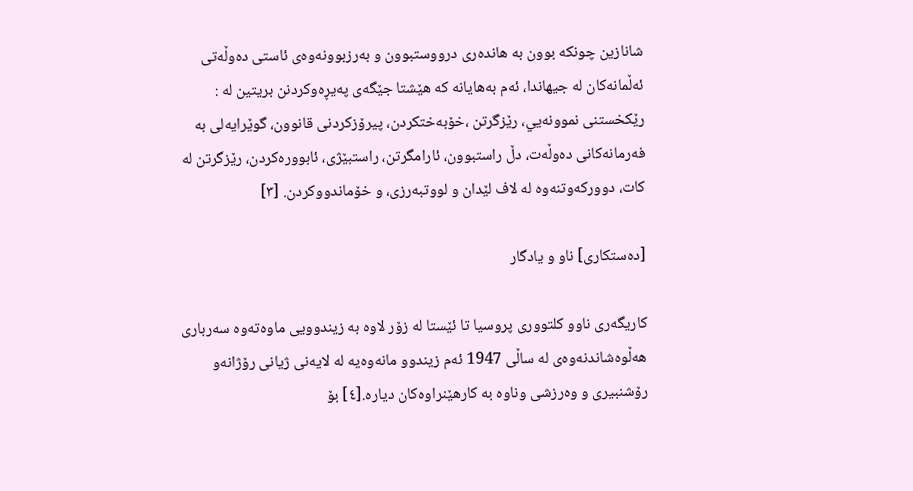شانازين چونكه‌ بوون به‌ هانده‌رى درووستبوون و به‌رزبوونه‌وه‌ى ئاستى ده‌وڵه‌تى ئه‌ڵمانه‌كان له‌ جيهاندا، ئه‌م به‌هايانه‌ كه‌ هێشتا جێگه‌ى په‌يڕه‌وكردنن بريتين له‌ : رێكخستنى نموونه‌يي، رێزگرتن ،خۆبه‌ختكردن، پيرۆزكردنى قانوون، گوێرايه‌لى به‌ فه‌رمانه‌كانى ده‌وڵه‌ت، دڵ راستبوون، ئارامگرتن، راستبێژى، ئابووره‌كردن، رێزگرتن له‌ كات، دووركه‌وتنه‌وه‌ له‌ لاف لێدان و لووتبه‌رزى، و خۆماندووكردن. [٣]

[دەستکاری] ناو و يادگار

كاريگه‌رى ناوو كلتوورى پروسيا تا ئێستا له‌ زۆر لاوه‌ به‌ زيندوويى ماوه‌ته‌وه‌ سه‌ربارى هه‌ڵوه‌شاندنه‌وه‌ى له‌ ساڵى 1947 ئه‌م زيندوو مانه‌وه‌يه‌‌ له‌ لايه‌نى ژيانى رۆژانه‌و رۆشنبيرى و وه‌رزشى وناوه‌ به‌ كارهێنراوه‌كان دياره‌.[٤] بۆ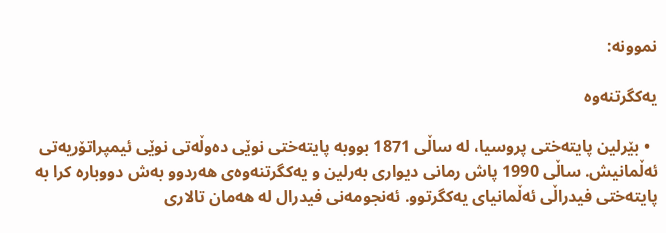نموونه‌:

يه‌كگرتنه‌وه‌

  • بێرلين پايته‌ختى پروسيا،‌ له‌ ساڵى 1871 بووبه‌ پايته‌ختى نوێى ده‌وڵه‌تى نوێى ئيمپراتۆريه‌تى ئه‌ڵمانيش. ساڵى 1990 پاش رمانى ديوارى به‌رلين و يه‌كگرتنه‌وه‌ى هه‌ردوو به‌ش دووباره‌ كرا به‌ پايته‌ختى فيدراڵى ئه‌ڵمانياى يه‌كگرتوو. ئه‌نجومه‌نى فيدرال له‌ هه‌مان تالارى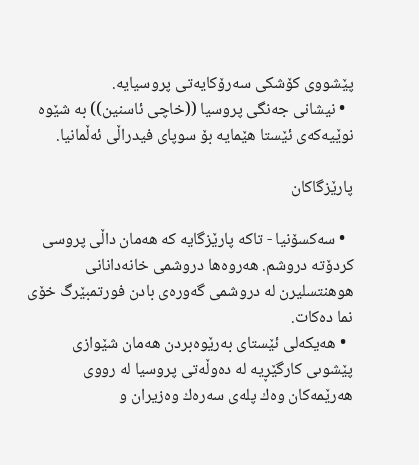پێشووى كۆشكى سه‌رۆكايه‌تى پروسيايه‌.
  • نيشانى جه‌نگى پروسيا ((خاچى ئاسنين)) به‌ شێوه‌ نوێيه‌كه‌ى ئێستا هێمايه بۆ‌ سوپاى فيدراڵى ئه‌ڵمانيا.

پارێزگاكان

  • سه‌كسۆنيا - تاكه‌ پارێزگايه‌ كه‌ هه‌مان داڵى پروسى كردۆته‌ دروشم. هه‌روه‌ها دروشمى خانه‌دانانى هوهنتسليرن له‌ دروشمى گه‌وره‌ى بادن فورتمبێرگ خۆى نما ده‌كات.
  • هه‌يكه‌لى ئێستاى به‌رێوه‌بردن هه‌مان شێوازى پێشوىى كارگێڕيه‌ له‌ ده‌وڵه‌تى پروسيا له‌ رووى هه‌رێمه‌كان وه‌ك پله‌ى سه‌ره‌ك وه‌زيران و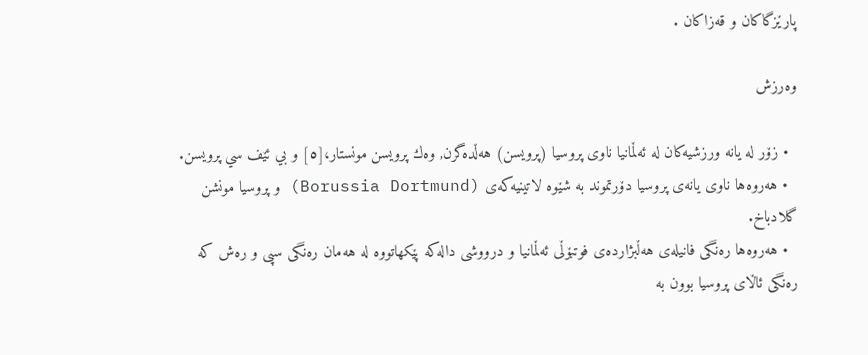پارێزگاكان و قه‌زاكان .

وه‌رزش

  • زۆر له‌ يانه‌ ورزشيه‌كان له‌ ئه‌ڵمانيا ناوى پروسيا (پرويسن) هه‌ڵده‌گرن, وه‌ك پرويسن مونستار،[٥] و بي ئێف سي پرويسن.
  • هه‌روه‌ها ناوى يانه‌ى پروسيا دۆرتموند به‌ شێوه‌ لاتينيه‌كه‌ى (Borussia Dortmund) و پروسيا مونشن گلادباخ.
  • هه‌روه‌ها ره‌نگى فانيله‌ى هه‌ڵبژارده‌ى فوتبۆڵى ئه‌ڵمانيا و درووشى داله‌كه‌ پێكهاتووه‌ له هه‌مان ره‌نگى سپى و ره‌ش كه‌ ره‌نگى ئاڵاى‌ پروسيا بوون به‌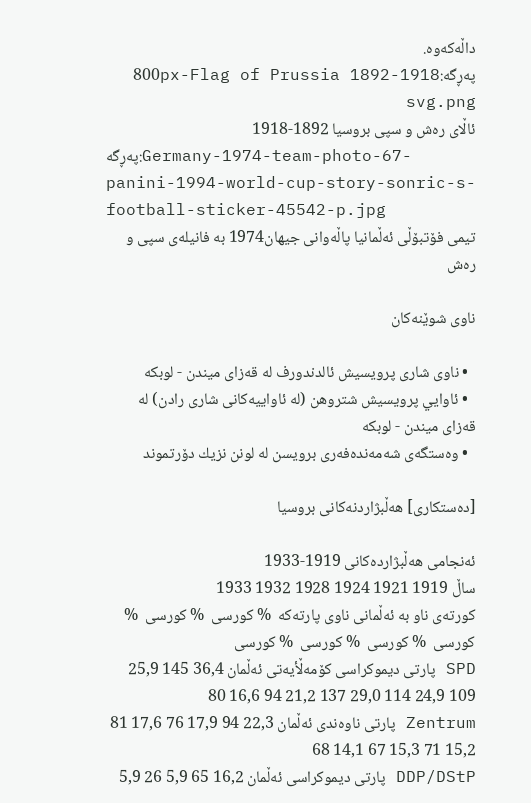داڵه‌كه‌وه‌.
پەڕگە:800px-Flag of Prussia 1892-1918 svg.png
ئاڵاى ره‌ش و سپى بروسيا 1892-1918
پەڕگە:Germany-1974-team-photo-67-panini-1994-world-cup-story-sonric-s-football-sticker-45542-p.jpg
تيمى فۆتبۆڵى ئه‌ڵمانيا پاڵه‌وانى جيهان1974 به‌ فانيله‌ى سپى و ره‌ش

ناوى شوێنه‌كان

  • ناوى شارى پرويسيش ئالدندورف له‌ قه‌زاى ميندن - لوبكه
  • ئاوايي پرويسيش شتروهن (له‌ ئاواييه‌كانى شارى رادن) له‌ قه‌زاى ميندن - لوبكه
  • وه‌ستگه‌ى شه‌مه‌نده‌فه‌رى برويسن له‌ لونن نزيك دۆرتموند

[دەستکاری] هه‌ڵبژاردنه‌كانى بروسيا

ئه‌نجامى هه‌ڵبژارده‌كانى 1919-1933
ساڵ 1919 1921 1924 1928 1932 1933
كورته‌ى ناو به‌ ئه‌ڵمانى ناوى پارته‌كه‌  % كورسى  % كورسى  % كورسى  % كورسى  % كورسى  % كورسى
SPD پارتى ديموكراسى كۆمه‌ڵأيه‌تى ئه‌ڵمان 36,4 145 25,9 109 24,9 114 29,0 137 21,2 94 16,6 80
Zentrum پارتى ناوه‌ندى ئه‌ڵمان 22,3 94 17,9 76 17,6 81 15,2 71 15,3 67 14,1 68
DDP/DStP پارتى ديموكراسى ئه‌ڵمان 16,2 65 5,9 26 5,9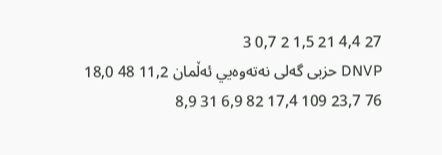27 4,4 21 1,5 2 0,7 3
DNVP حزبى گه‌لى نه‌ته‌وه‌يي ئه‌ڵمان 11,2 48 18,0 76 23,7 109 17,4 82 6,9 31 8,9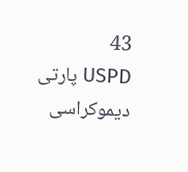43
USPD پارتى ديموكراسى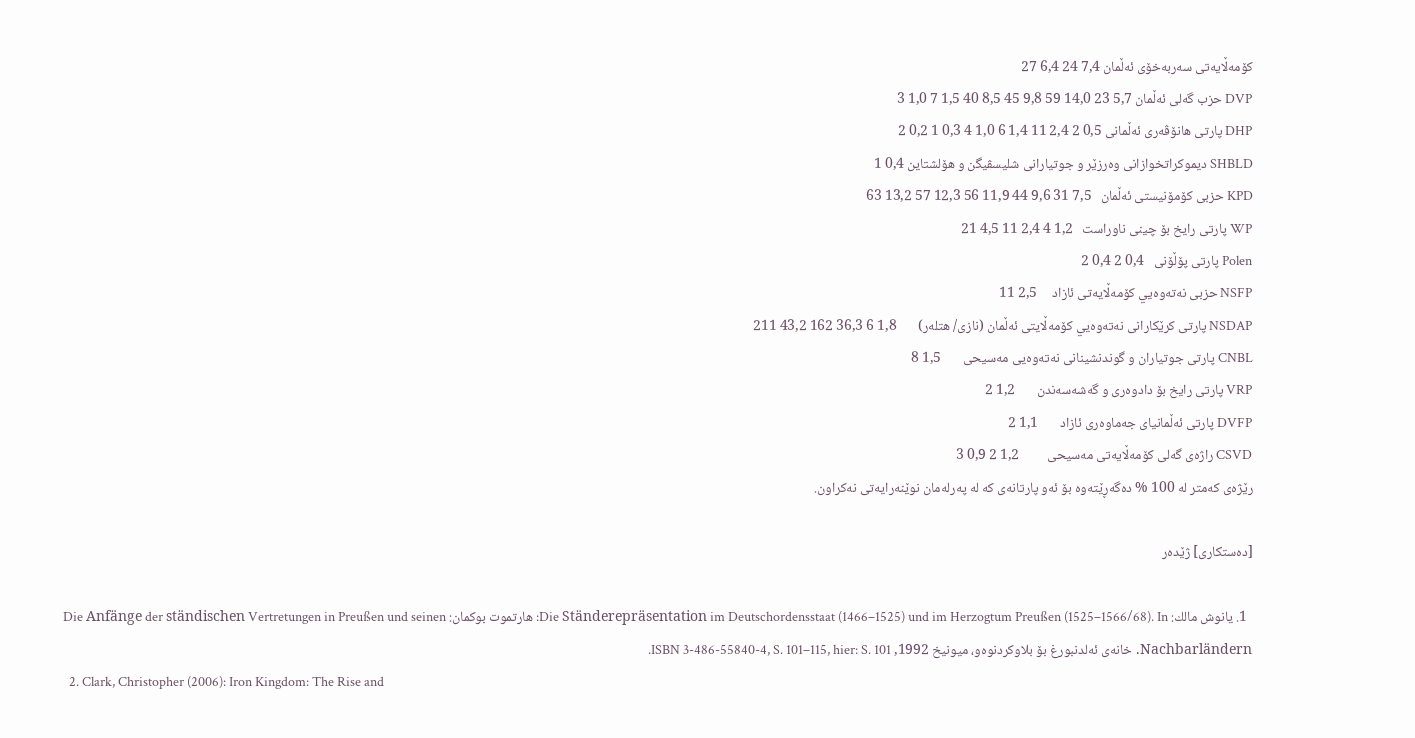كۆمه‌ڵايه‌تى سه‌ربه‌خۆى ئه‌ڵمان 7,4 24 6,4 27
DVP حزب گه‌لى ئه‌ڵمان 5,7 23 14,0 59 9,8 45 8,5 40 1,5 7 1,0 3
DHP پارتى هانۆڤه‌رى ئه‌ڵمانى 0,5 2 2,4 11 1,4 6 1,0 4 0,3 1 0,2 2
SHBLD ديموكراتخوازانى وه‌رزێر و جوتيارانى شليسڤيگن و هۆلشتاين 0,4 1
KPD حزبى كۆمۆنيستى ئه‌ڵمان   7,5 31 9,6 44 11,9 56 12,3 57 13,2 63
WP پارتى رايخ بۆ چينى ناوراست   1,2 4 2,4 11 4,5 21
Polen پارتى پۆڵۆنى   0,4 2 0,4 2
NSFP حزبى نه‌ته‌وه‌يي كۆمه‌ڵايه‌تى ئازاد     2,5 11
NSDAP پارتى كرێكارانى نه‌ته‌وه‌يي كۆمه‌ڵايتى ئه‌ڵمان (نازى/ هتله‌ر)       1,8 6 36,3 162 43,2 211
CNBL پارتى جوتياران و گوندنشينانى نه‌ته‌وه‌يى مه‌سيحى       1,5 8
VRP پارتى رايخ بۆ دادوه‌رى و گه‌شه‌سه‌ندن       1,2 2
DVFP پارتى ئه‌ڵمانياى جه‌ماوه‌رى ئازاد       1,1 2
CSVD راژه‌ى گه‌لى كۆمه‌ڵايه‌تى مه‌سيحى         1,2 2 0,9 3
رێژه‌ى كه‌متر له‌ 100 % ده‌گه‌ڕێته‌وه‌ بۆ ئه‌و پارتانه‌ى كه‌ له‌ په‌رله‌مان نوێنه‌رايه‌تى نه‌كراون.

[دەستکاری] ژێده‌ر

  1. يانوش مالك: Die Ständerepräsentation im Deutschordensstaat (1466–1525) und im Herzogtum Preußen (1525–1566/68). In: هارتموت بوكمان: Die Anfänge der ständischen Vertretungen in Preußen und seinen Nachbarländern. خانه‌ى ئه‌لدنبورغ بۆ بلاوكردنوه‌و، ميونيخ 1992, ISBN 3-486-55840-4, S. 101–115, hier: S. 101.
  2. Clark, Christopher (2006): Iron Kingdom: The Rise and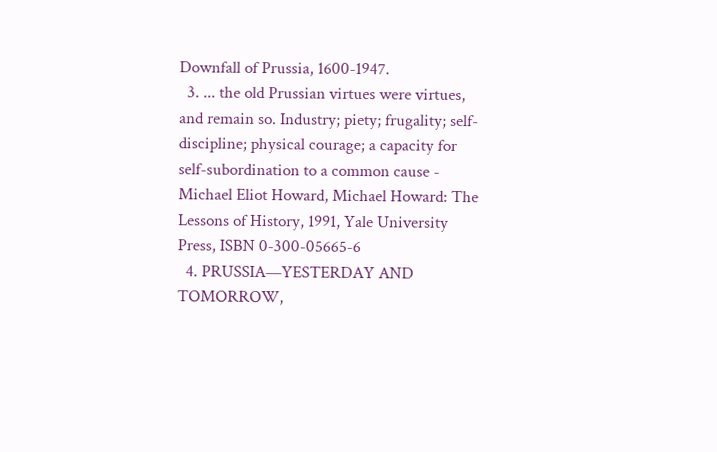Downfall of Prussia, 1600-1947.
  3. ... the old Prussian virtues were virtues, and remain so. Industry; piety; frugality; self-discipline; physical courage; a capacity for self-subordination to a common cause - Michael Eliot Howard, Michael Howard: The Lessons of History, 1991, Yale University Press, ISBN 0-300-05665-6
  4. PRUSSIA—YESTERDAY AND TOMORROW,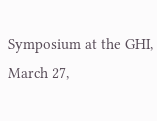Symposium at the GHI, March 27,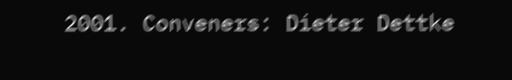2001. Conveners: Dieter Dettke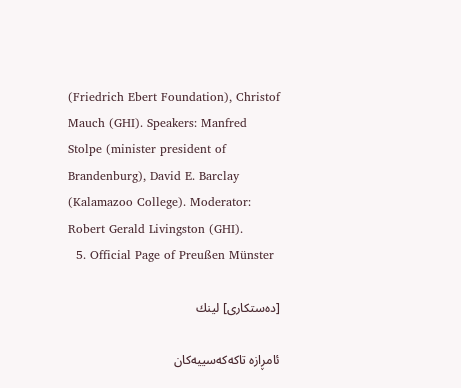(Friedrich Ebert Foundation), Christof Mauch (GHI). Speakers: Manfred Stolpe (minister president of Brandenburg), David E. Barclay (Kalamazoo College). Moderator: Robert Gerald Livingston (GHI).
  5. Official Page of Preußen Münster

[دەستکاری] لينك

ئامڕازە تاکەکەسییەکان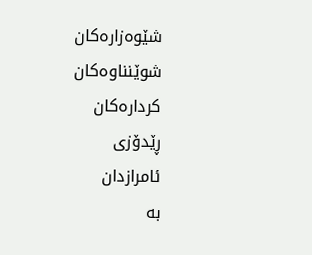شێوەزارەکان
شوێنناوەکان
کردارەکان
ڕێدۆزی
ئامرازدان
بە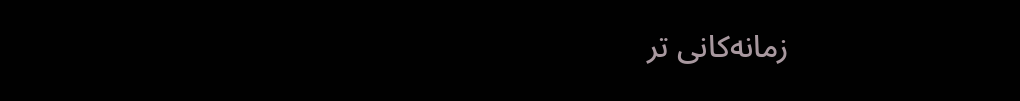زمانەکانی تر